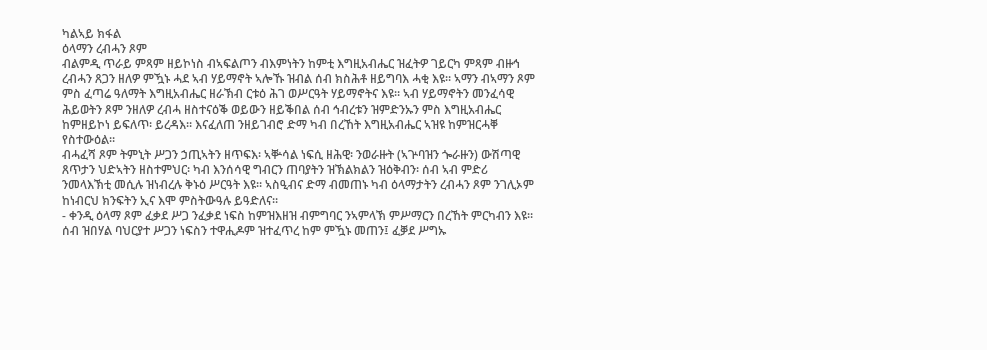ካልኣይ ክፋል
ዕላማን ረብሓን ጾም
ብልምዲ ጥራይ ምጻም ዘይኮነስ ብኣፍልጦን ብእምነትን ከምቲ እግዚአብሔር ዝፈትዎ ገይርካ ምጻም ብዙኅ ረብሓን ጸጋን ዘለዎ ምዃኑ ሓደ ኣብ ሃይማኖት ኣሎኹ ዝብል ሰብ ክስሕቶ ዘይግባእ ሓቂ እዩ። ኣማን ብኣማን ጾም ምስ ፈጣሬ ዓለማት እግዚአብሔር ዘራኽብ ርቱዕ ሕገ ወሥርዓት ሃይማኖትና እዩ። ኣብ ሃይማኖትን መንፈሳዊ ሕይወትን ጾም ንዘለዎ ረብሓ ዘስተናዕቕ ወይውን ዘይቕበል ሰብ ኅብረቱን ዝምድንኡን ምስ እግዚአብሔር ከምዘይኮነ ይፍለጥ፡ ይረዳእ። እናፈለጠ ንዘይገብሮ ድማ ካብ በረኸት እግዚአብሔር ኣዝዩ ከምዝርሓቐ የስተውዕል።
ብሓፈሻ ጾም ትምኒት ሥጋን ኃጢኣትን ዘጥፍእ፡ ኣቝሳል ነፍሲ ዘሕዊ፡ ንወራዙት (ኣጕባዝን ጐራዙን) ውሽጣዊ ጸጥታን ህድኣትን ዘስተምህር፡ ካብ እንሰሳዊ ግብርን ጠባያትን ዝኽልክልን ዝዕቅብን፡ ሰብ ኣብ ምድሪ ንመላእኽቲ መሲሉ ዝነብረሉ ቅኑዕ ሥርዓት እዩ። ኣስዒብና ድማ ብመጠኑ ካብ ዕላማታትን ረብሓን ጾም ንገሊኦም ከነብርህ ክንፍትን ኢና እሞ ምስትውዓሉ ይዓድለና።
- ቀንዲ ዕላማ ጾም ፈቃደ ሥጋ ንፈቃደ ነፍስ ከምዝእዘዝ ብምግባር ንኣምላኽ ምሥማርን በረኸት ምርካብን እዩ። ሰብ ዝበሃል ባህርያተ ሥጋን ነፍስን ተዋሒዶም ዝተፈጥረ ከም ምዃኑ መጠን፤ ፈቓደ ሥግኡ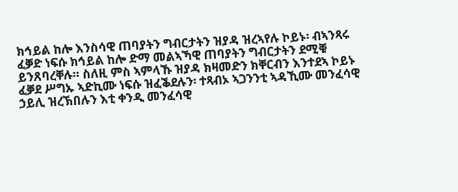ክኅይል ከሎ እንስሳዊ ጠባያትን ግብርታትን ዝያዳ ዝረኣየሉ ኮይኑ፡ ብኣንጻሩ ፈቓድ ነፍሱ ክኅይል ከሎ ድማ መልኣኻዊ ጠባያትን ግብርታትን ደሚቑ ይንጸባረቐሉ። ስለዚ ምስ ኣምላኹ ዝያዳ ክዛመድን ክቐርብን እንተደኣ ኮይኑ ፈቓደ ሥግኡ ኣድኪሙ ነፍሱ ዝፈቕደሉን፡ ተጻብኦ ኣጋንንቲ ኣዳኺሙ መንፈሳዊ ኃይሊ ዝረኽበሉን እቲ ቀንዲ መንፈሳዊ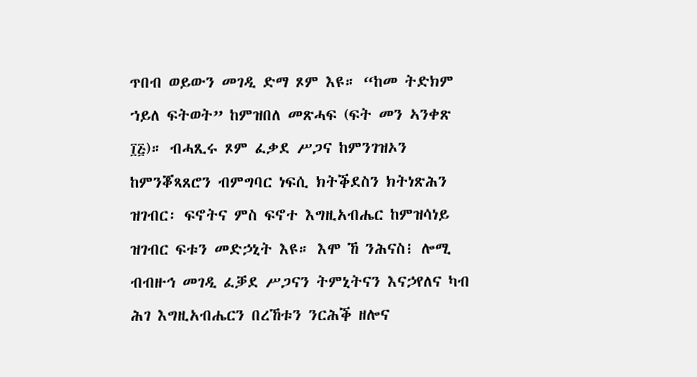ጥበብ ወይውን መገዲ ድማ ጾም እዩ። “ከመ ትድክም ኀይለ ፍትወት” ከምዝበለ መጽሓፍ (ፍት መን ኣንቀጽ ፲፭)። ብሓጺሩ ጾም ፈቃደ ሥጋና ከምንገዝኦን ከምንቖጻጸሮን ብምግባር ነፍሲ ክትቕደስን ክትነጽሕን ዝገብር፡ ፍኖትና ምስ ፍኖተ እግዚአብሔር ከምዝሳነይ ዝገብር ፍቱን መድኃኒት እዩ። እሞ ኸ ንሕናስ፧ ሎሚ ብብዙኅ መገዲ ፈቓደ ሥጋናን ትምኒትናን እናኃየለና ካብ ሕገ እግዚአብሔርን በረኸቱን ንርሕቕ ዘሎና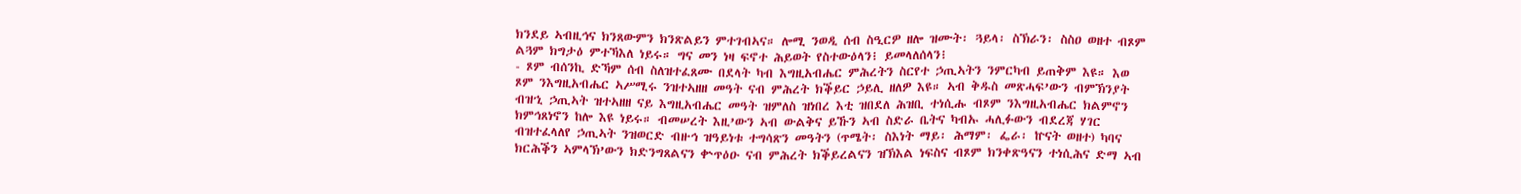ክንደይ ኣብዚኅና ክንጸውምን ክንጽልይን ምተገብኣና። ሎሚ ንወዲ ሰብ ስዒርዎ ዘሎ ዝሙት፡ ጓይላ፡ ስኽራን፡ ስስዐ ወዘተ ብጾም ልጓም ክግታዕ ምተኻእለ ነይሩ። ግና መን ነዛ ፍኖተ ሕይወት የስተውዕላን፧ ይመላለሰላን፧
- ጾም ብሰንኪ ድኻም ሰብ ስለዝተፈጸሙ በደላት ካብ እግዚአብሔር ምሕረትን ስርየተ ኃጢኣትን ንምርካብ ይጠቅም እዩ። እወ ጾም ንእግዚአብሔር ኣሥሚሩ ንዝተኣዘዘ መዓት ናብ ምሕረት ክቕይር ኃይሊ ዘለዎ እዩ። ኣብ ቅዱስ መጽሓፍ’ውን ብምኽንያት ብዝኂ ኃጢኣት ዝተኣዘዘ ናይ እግዚአብሔር መዓት ዝምለስ ዝነበረ እቲ ዝበደለ ሕዝቢ ተነሲሑ ብጾም ንእግዚአብሔር ክልምኖን ክምኅጸነኖን ከሎ እዩ ነይሩ። ብመሠረት እዚ’ውን ኣብ ውልቅና ይኹን ኣብ ስድራ ቤትና ካብኡ ሓሊፉውን ብደረጃ ሃገር ብዝተፈላለየ ኃጢኣት ንዝወርድ ብዙኅ ዝዓይነቱ ተግሳጽን መዓትን (ጥሜት፡ ስእነት ማይ፡ ሕማም፡ ፌራ፡ ኵናት ወዘተ) ካባና ክርሕቕን ኣምላኽ’ውን ክድንግጸልናን ቍጥዕዑ ናብ ምሕረት ክቕይረልናን ዝኽእል ነፍስና ብጾም ክንቀጽዓናን ተነሲሕና ድማ ኣብ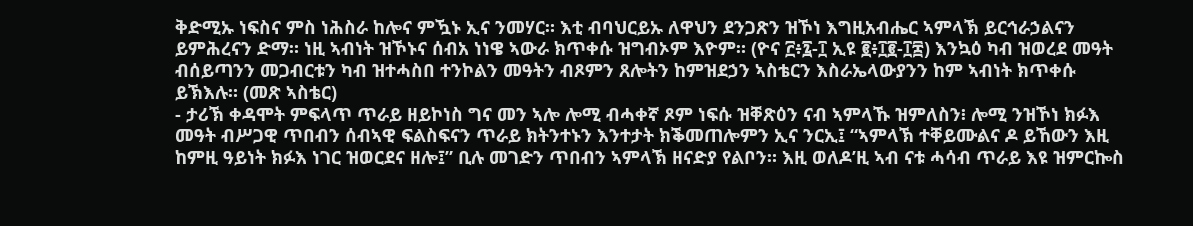ቅድሚኡ ነፍስና ምስ ነሕስራ ከሎና ምዃኑ ኢና ንመሃር። እቲ ብባህርይኡ ለዋህን ደንጋጽን ዝኾነ እግዚአብሔር ኣምላኽ ይርኅራኃልናን ይምሕረናን ድማ። ነዚ ኣብነት ዝኾኑና ሰብአ ነነዌ ኣውራ ክጥቀሱ ዝግብኦም እዮም። (ዮና ፫፥፯-፲ ኢዩ ፪፥፲፪-፲፰) እንኳዕ ካብ ዝወረደ መዓት ብሰይጣንን መጋብርቱን ካብ ዝተሓስበ ተንኮልን መዓትን ብጾምን ጸሎትን ከምዝደኃን ኣስቴርን እስራኤላውያንን ከም ኣብነት ክጥቀሱ ይኽእሉ። (መጽ ኣስቴር)
- ታሪኽ ቀዳሞት ምፍላጥ ጥራይ ዘይኮነስ ግና መን ኣሎ ሎሚ ብሓቀኛ ጾም ነፍሱ ዝቐጽዕን ናብ ኣምላኹ ዝምለስን፧ ሎሚ ንዝኾነ ክፉእ መዓት ብሥጋዊ ጥበብን ሰብኣዊ ፍልስፍናን ጥራይ ክትንተኑን እንተታት ክቕመጠሎምን ኢና ንርኢ፤ “ኣምላኽ ተቐይሙልና ዶ ይኸውን እዚ ከምዚ ዓይነት ክፉእ ነገር ዝወርደና ዘሎ፤” ቢሉ መገድን ጥበብን ኣምላኽ ዘናድያ የልቦን። እዚ ወለዶ’ዚ ኣብ ናቱ ሓሳብ ጥራይ እዩ ዝምርኰስ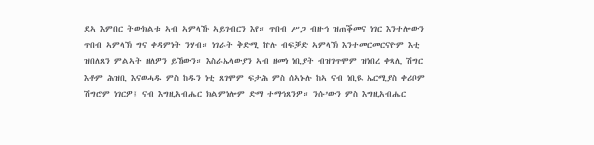ደኣ እምበር ትውክልቱ ኣብ ኣምላኹ ኣይገብርን እየ። ጥበብ ሥጋ ብዙኅ ዝጠቕመና ነገር እንተሎውን ጥበብ ኣምላኽ ግና ቀዳምነት ንሃብ። ነገራት ቅድሚ ኵሉ ብፍቓድ ኣምላኽ እንተመርመርናዮም እቲ ዝበለጸን ምልኣት ዘለዎን ይኸውን። እስራኤላውያን ኣብ ዘመነ ነቢያት ብዝገጥሞም ዝነበረ ቀጻሊ ሽግር እቶም ሕዝቢ እናወሓዱ ምስ ከዱን ነቲ ጸገሞም ፍታሕ ምስ ሰኣኑሉ ከኣ ናብ ነቢዪ ኤርሚያስ ቀሪቦም ሽግሮም ነገርዎ፤ ናብ እግዚአብሔር ክልምነሎም ድማ ተማኅጸንዎ። ንሱ’ውን ምስ እግዚአብሔር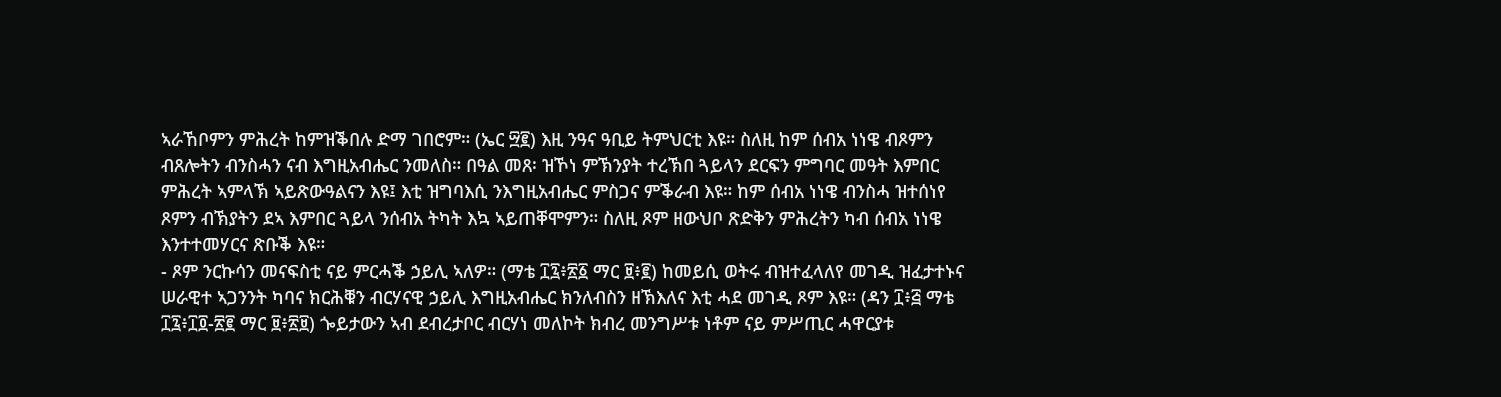ኣራኸቦምን ምሕረት ከምዝቕበሉ ድማ ገበሮም። (ኤር ፵፪) እዚ ንዓና ዓቢይ ትምህርቲ እዩ። ስለዚ ከም ሰብአ ነነዌ ብጾምን ብጸሎትን ብንስሓን ናብ እግዚአብሔር ንመለስ። በዓል መጸ፡ ዝኾነ ምኽንያት ተረኽበ ጓይላን ደርፍን ምግባር መዓት እምበር ምሕረት ኣምላኽ ኣይጽውዓልናን እዩ፤ እቲ ዝግባእሲ ንእግዚአብሔር ምስጋና ምቕራብ እዩ። ከም ሰብአ ነነዌ ብንስሓ ዝተሰነየ ጾምን ብኽያትን ደኣ እምበር ጓይላ ንሰብአ ትካት እኳ ኣይጠቐሞምን። ስለዚ ጾም ዘውህቦ ጽድቅን ምሕረትን ካብ ሰብአ ነነዌ እንተተመሃርና ጽቡቕ እዩ።
- ጾም ንርኩሳን መናፍስቲ ናይ ምርሓቕ ኃይሊ ኣለዎ። (ማቴ ፲፯፥፳፩ ማር ፱፥፪) ከመይሲ ወትሩ ብዝተፈላለየ መገዲ ዝፈታተኑና ሠራዊተ ኣጋንንት ካባና ክርሕቑን ብርሃናዊ ኃይሊ እግዚአብሔር ክንለብስን ዘኽእለና እቲ ሓደ መገዲ ጾም እዩ። (ዳን ፲፥፭ ማቴ ፲፯፥፲፬-፳፪ ማር ፱፥፳፱) ጐይታውን ኣብ ደብረታቦር ብርሃነ መለኮት ክብረ መንግሥቱ ነቶም ናይ ምሥጢር ሓዋርያቱ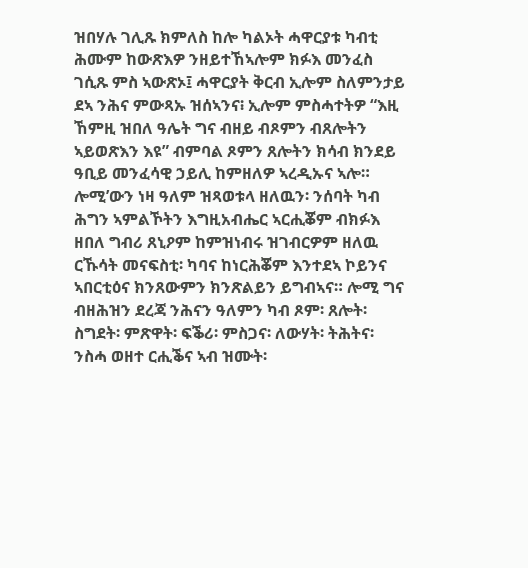ዝበሃሉ ገሊጹ ክምለስ ከሎ ካልኦት ሓዋርያቱ ካብቲ ሕሙም ከውጽእዎ ንዘይተኸኣሎም ክፉእ መንፈስ ገሲጹ ምስ ኣውጽኦ፤ ሓዋርያት ቅርብ ኢሎም ስለምንታይ ደኣ ንሕና ምውጻኡ ዝሰኣንና፧ ኢሎም ምስሓተትዎ “እዚ ኸምዚ ዝበለ ዓሌት ግና ብዘይ ብጾምን ብጸሎትን ኣይወጽእን እዩ” ብምባል ጾምን ጸሎትን ክሳብ ክንደይ ዓቢይ መንፈሳዊ ኃይሊ ከምዘለዎ ኣረዲኡና ኣሎ። ሎሚ’ውን ነዛ ዓለም ዝጻወቱላ ዘለዉን፡ ንሰባት ካብ ሕግን ኣምልኾትን እግዚአብሔር ኣርሒቖም ብክፉእ ዘበለ ግብሪ ጸኒዖም ከምዝነብሩ ዝገብርዎም ዘለዉ ርኹሳት መናፍስቲ፡ ካባና ከነርሕቖም እንተደኣ ኮይንና ኣበርቲዕና ክንጸውምን ክንጽልይን ይግብኣና። ሎሚ ግና ብዘሕዝን ደረጃ ንሕናን ዓለምን ካብ ጾም፡ ጸሎት፡ ስግደት፡ ምጽዋት፡ ፍቕሪ፡ ምስጋና፡ ለውሃት፡ ትሕትና፡ ንስሓ ወዘተ ርሒቕና ኣብ ዝሙት፡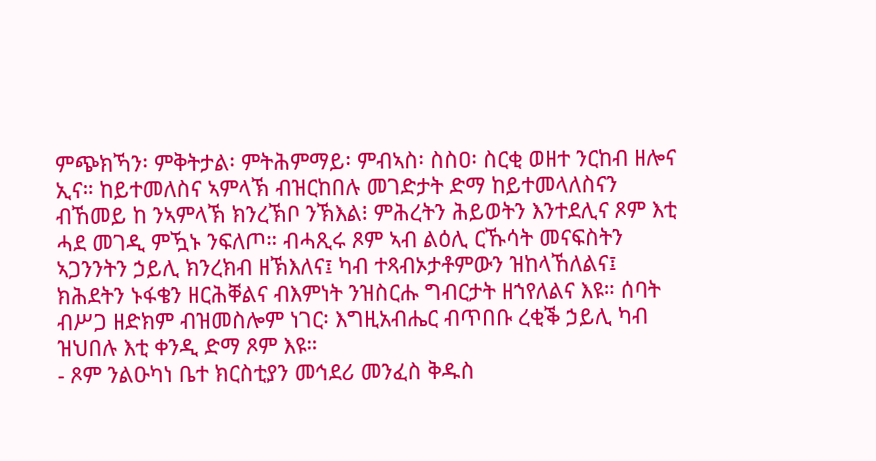ምጭክኻን፡ ምቅትታል፡ ምትሕምማይ፡ ምብኣስ፡ ስስዐ፡ ስርቂ ወዘተ ንርከብ ዘሎና ኢና። ከይተመለስና ኣምላኽ ብዝርከበሉ መገድታት ድማ ከይተመላለስናን ብኸመይ ከ ንኣምላኽ ክንረኽቦ ንኽእል፧ ምሕረትን ሕይወትን እንተደሊና ጾም እቲ ሓደ መገዲ ምዃኑ ንፍለጦ። ብሓጺሩ ጾም ኣብ ልዕሊ ርኹሳት መናፍስትን ኣጋንንትን ኃይሊ ክንረክብ ዘኽእለና፤ ካብ ተጻብኦታቶምውን ዝከላኸለልና፤ ክሕደትን ኑፋቄን ዘርሕቐልና ብእምነት ንዝስርሑ ግብርታት ዘኀየለልና እዩ። ሰባት ብሥጋ ዘድክም ብዝመስሎም ነገር፡ እግዚአብሔር ብጥበቡ ረቂቕ ኃይሊ ካብ ዝህበሉ እቲ ቀንዲ ድማ ጾም እዩ።
- ጾም ንልዑካነ ቤተ ክርስቲያን መኅደሪ መንፈስ ቅዱስ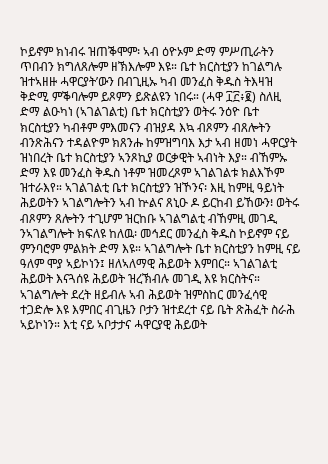ኮይኖም ክነብሩ ዝጠቕሞም፡ ኣብ ዕዮኦም ድማ ምሥጢራትን ጥበብን ክግለጸሎም ዘኽእሎም እዩ። ቤተ ክርስቲያን ከገልግሉ ዝተኣዘዙ ሓዋርያት’ውን በብጊዚኡ ካብ መንፈስ ቅዱስ ትእዛዝ ቅድሚ ምቕባሎም ይጾምን ይጽልዩን ነበሩ። (ሓዋ ፲፫፥፪) ስለዚ ድማ ልዑካነ (ኣገልገልቲ) ቤተ ክርስቲያን ወትሩ ንዕዮ ቤተ ክርስቲያን ካብቶም ምእመናን ብዝያዳ እኳ ብጾምን ብጸሎትን ብንጽሕናን ተዳልዮም ክጸንሑ ከምዝግባእ እታ ኣብ ዘመነ ሓዋርያት ዝነበረት ቤተ ክርስቲያን ኣንጾኪያ ወርቃዊት ኣብነት እያ። ብኸምኡ ድማ እዩ መንፈስ ቅዱስ ነቶም ዝመረጾም ኣገልገልቱ ክልእኾም ዝተራእየ። ኣገልገልቲ ቤተ ክርስቲያን ዝኾንና፡ እዚ ከምዚ ዓይነት ሕይወትን ኣገልግሎትን ኣብ ኵልና ጸኒዑ ዶ ይርከብ ይኸውን፧ ወትሩ ብጾምን ጸሎትን ተጊሆም ዝርከቡ ኣገልግልቲ ብኸምዚ መገዲ ንኣገልግሎት ክፍለዩ ከለዉ፡ መኅደር መንፈስ ቅዱስ ኮይኖም ናይ ምንባሮም ምልክት ድማ እዩ። ኣገልግሎት ቤተ ክርስቲያን ከምዚ ናይ ዓለም ሞያ ኣይኮነን፤ ዘለኣለማዊ ሕይወት እምበር። ኣገልገልቲ ሕይወት እናጓሰዩ ሕይወት ዝረኽብሉ መገዲ እዩ ክርስትና። ኣገልግሎት ደረት ዘይብሉ ኣብ ሕይወት ዝምስከር መንፈሳዊ ተጋድሎ እዩ እምበር ብጊዜን ቦታን ዝተደረተ ናይ ቤት ጽሕፈት ስራሕ ኣይኮነን። እቲ ናይ ኣቦታታና ሓዋርያዊ ሕይወት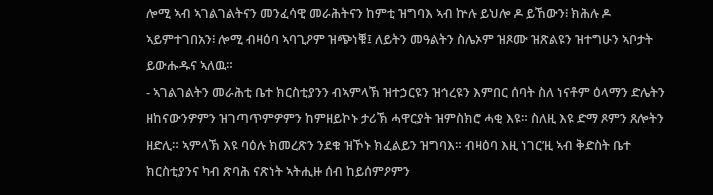ሎሚ ኣብ ኣገልገልትናን መንፈሳዊ መራሕትናን ከምቲ ዝግባእ ኣብ ኵሉ ይህሎ ዶ ይኸውን፧ ክሕሉ ዶ ኣይምተገበአን፧ ሎሚ ብዛዕባ ኣባጊዖም ዝጭነቑ፤ ለይትን መዓልትን ስሌኦም ዝጾሙ ዝጽልዩን ዝተግሁን ኣቦታት ይውሑዱና ኣለዉ።
- ኣገልገልትን መራሕቲ ቤተ ክርስቲያንን ብኣምላኽ ዝተኃርዩን ዝኅረዩን እምበር ሰባት ስለ ነናቶም ዕላማን ድሌትን ዘከናውንዎምን ዝገጣጥምዎምን ከምዘይኮኑ ታሪኽ ሓዋርያት ዝምስክሮ ሓቂ እዩ። ስለዚ እዩ ድማ ጾምን ጸሎትን ዘድሊ። ኣምላኽ እዩ ባዕሉ ክመረጽን ንደቁ ዝኾኑ ክፈልይን ዝግባእ። ብዛዕባ እዚ ነገር’ዚ ኣብ ቅድስት ቤተ ክርስቲያንና ካብ ጽባሕ ናጽነት ኣትሒዙ ሰብ ከይሰምዖምን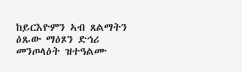ከይርእዮምን ኣብ ጸልማትን ዕጹው ማዕጾን ድኅሪ መንጦላዕት ዝተዓልሙ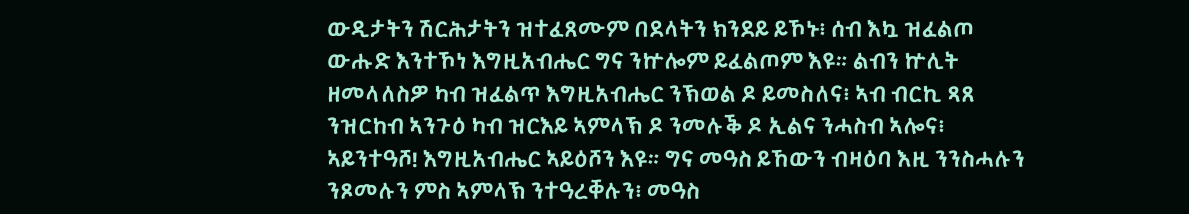ውዲታትን ሽርሕታትን ዝተፈጸሙም በደላትን ክንደይ ይኾኑ፧ ሰብ እኳ ዝፈልጦ ውሑድ እንተኾነ እግዚአብሔር ግና ንኵሎም ይፈልጦም እዩ። ልብን ኵሊት ዘመላለስዎ ካብ ዝፈልጥ እግዚአብሔር ንኽወል ዶ ይመስለና፧ ኣብ ብርኪ ጻጸ ንዝርከብ ኣንጉዕ ካብ ዝርእይ ኣምላኽ ዶ ንመሉቕ ዶ ኢልና ንሓስብ ኣሎና፧ ኣይንተዓሾ! እግዚአብሔር ኣይዕሾን እዩ። ግና መዓስ ይኸውን ብዛዕባ እዚ ንንስሓሉን ንጾመሉን ምስ ኣምላኽ ንተዓረቐሉን፧ መዓስ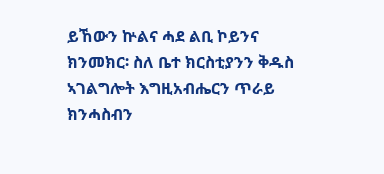ይኸውን ኵልና ሓደ ልቢ ኮይንና ክንመክር፡ ስለ ቤተ ክርስቲያንን ቅዱስ ኣገልግሎት እግዚአብሔርን ጥራይ ክንሓስብን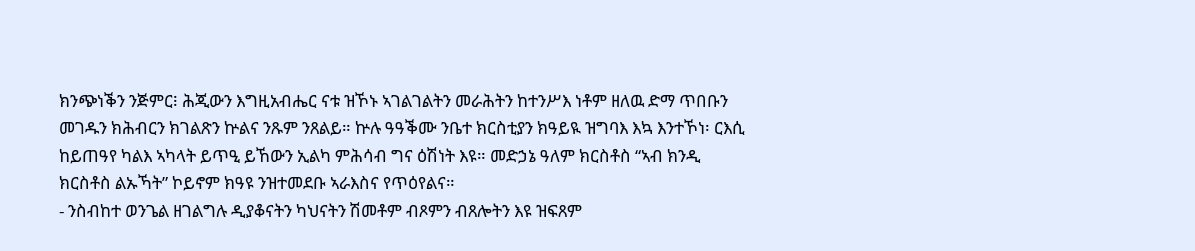ክንጭነቕን ንጅምር፧ ሕጂውን እግዚአብሔር ናቱ ዝኾኑ ኣገልገልትን መራሕትን ከተንሥእ ነቶም ዘለዉ ድማ ጥበቡን መገዱን ክሕብርን ክገልጽን ኵልና ንጹም ንጸልይ። ኵሉ ዓዓቕሙ ንቤተ ክርስቲያን ክዓይዪ ዝግባእ እኳ እንተኾነ፡ ርእሲ ከይጠዓየ ካልእ ኣካላት ይጥዒ ይኸውን ኢልካ ምሕሳብ ግና ዕሽነት እዩ። መድኃኔ ዓለም ክርስቶስ “ኣብ ክንዲ ክርስቶስ ልኡኻት” ኮይኖም ክዓዩ ንዝተመደቡ ኣራእስና የጥዕየልና።
- ንስብከተ ወንጌል ዘገልግሉ ዲያቆናትን ካህናትን ሽመቶም ብጾምን ብጸሎትን እዩ ዝፍጸም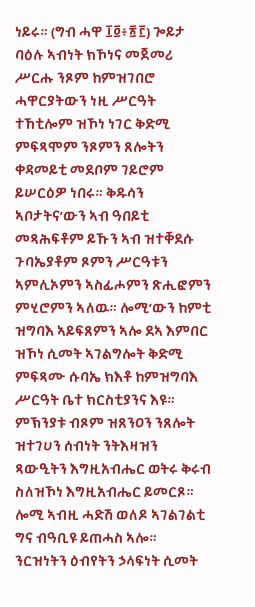ነይሩ። (ግብ ሓዋ ፲፬፥፳፫) ጐይታ ባዕሉ ኣብነት ክኾነና መጀመሪ ሥርሑ ንጾም ከምዝገበሮ ሓዋርያትውን ነዚ ሥርዓት ተኸቲሎም ዝኾነ ነገር ቅድሚ ምፍጻሞም ንጾምን ጸሎትን ቀዳመይቲ መደቦም ገይሮም ይሠርዕዎ ነበሩ። ቅዱሳን ኣቦታትና’ውን ኣብ ዓበይቲ መጻሕፍቶም ይኹን ኣብ ዝተቐደሱ ጉባኤያቶም ጾምን ሥርዓቱን ኣምሊኦምን ኣስፊሖምን ጽሒፎምን ምሂሮምን ኣለዉ። ሎሚ’ውን ከምቲ ዝግባእ ኣይፍጸምን ኣሎ ደኣ እምበር ዝኾነ ሲመት ኣገልግሎት ቅድሚ ምፍጻሙ ሱባኤ ክእቶ ከምዝግባእ ሥርዓት ቤተ ክርስቲያንና እዩ። ምኽንያቱ ብጾም ዝጸንዐን ንጸሎት ዝተገሀን ሰብነት ንትእዛዝን ጻውዒትን እግዚአብሔር ወትሩ ቅሩብ ስለዝኾነ እግዚአብሔር ይመርጾ። ሎሚ ኣብዚ ሓድሽ ወለዶ ኣገልገልቲ ግና ብዓቢዩ ይጠሓስ ኣሎ። ንርዝነትን ዕብየትን ኃላፍነት ሲመት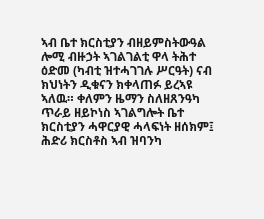ኣብ ቤተ ክርስቲያን ብዘይምስትውዓል ሎሚ ብዙኃት ኣገልገልቲ ዋላ ትሕተ ዕድመ (ካብቲ ዝተሓገገሉ ሥርዓት) ናብ ክህነትን ዲቁናን ክቀላጠፉ ይረኣዩ ኣለዉ። ቀለምን ዜማን ስለዘጸንዓካ ጥራይ ዘይኮነስ ኣገልግሎት ቤተ ክርስቲያን ሓዋርያዊ ሓላፍነት ዘሰክም፤ ሕድሪ ክርስቶስ ኣብ ዝባንካ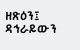ዘጽዕን፤ ዳኅራይውን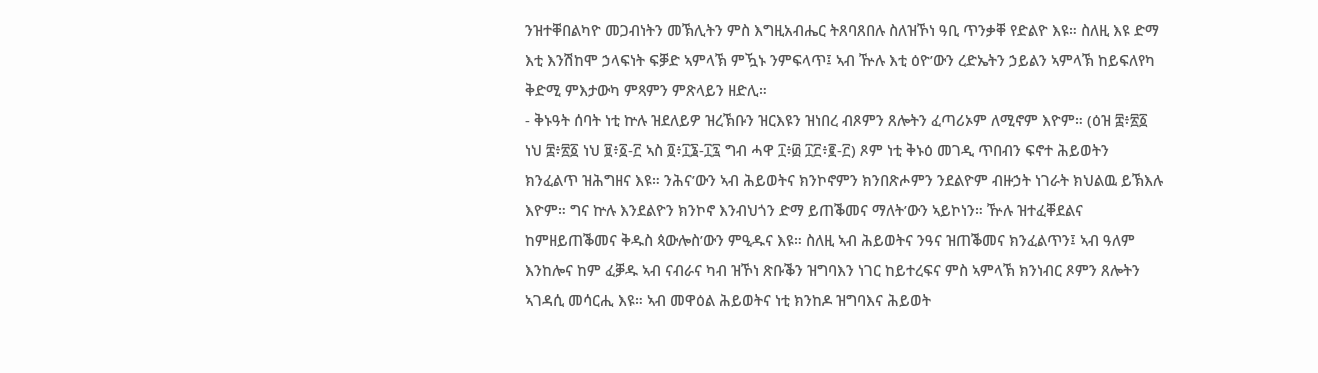ንዝተቐበልካዮ መጋብነትን መኽሊትን ምስ እግዚአብሔር ትጸባጸበሉ ስለዝኾነ ዓቢ ጥንቃቐ የድልዮ እዩ። ስለዚ እዩ ድማ እቲ እንሽከሞ ኃላፍነት ፍቓድ ኣምላኽ ምዃኑ ንምፍላጥ፤ ኣብ ዅሉ እቲ ዕዮ’ውን ረድኤትን ኃይልን ኣምላኽ ከይፍለየካ ቅድሚ ምእታውካ ምጻምን ምጽላይን ዘድሊ።
- ቅኑዓት ሰባት ነቲ ኵሉ ዝደለይዎ ዝረኽቡን ዝርእዩን ዝነበረ ብጾምን ጸሎትን ፈጣሪኦም ለሚኖም እዮም። (ዕዝ ፰፥፳፩ ነህ ፰፥፳፩ ነህ ፱፥፩-፫ ኣስ ፬፥፲፮-፲፯ ግብ ሓዋ ፲፥፴ ፲፫፥፪-፫) ጾም ነቲ ቅኑዕ መገዲ ጥበብን ፍኖተ ሕይወትን ክንፈልጥ ዝሕግዘና እዩ። ንሕና’ውን ኣብ ሕይወትና ክንኮኖምን ክንበጽሖምን ንደልዮም ብዙኃት ነገራት ክህልዉ ይኽእሉ እዮም። ግና ኵሉ እንደልዮን ክንኮኖ እንብህጎን ድማ ይጠቕመና ማለት’ውን ኣይኮነን። ዅሉ ዝተፈቐደልና ከምዘይጠቕመና ቅዱስ ጳውሎስ’ውን ምዒዱና እዩ። ስለዚ ኣብ ሕይወትና ንዓና ዝጠቕመና ክንፈልጥን፤ ኣብ ዓለም እንከሎና ከም ፈቓዱ ኣብ ናብራና ካብ ዝኾነ ጽቡቕን ዝግባእን ነገር ከይተረፍና ምስ ኣምላኽ ክንነብር ጾምን ጸሎትን ኣገዳሲ መሳርሒ እዩ። ኣብ መዋዕል ሕይወትና ነቲ ክንከዶ ዝግባእና ሕይወት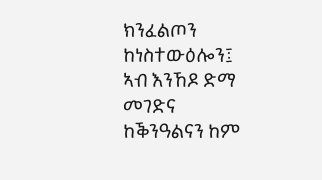ክንፈልጦን ከነስተውዕሎን፤ ኣብ እንኸዶ ድማ መገድና ከቕንዓልናን ከም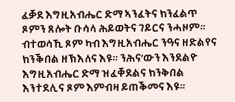ፈቓደ እግዚአብሔር ድማ ኣንፈትና ክንፈልጥ ጾምን ጸሎት ቡሳላ ሕይወትና ገይርና ንሓዞም። ብተወሳኺ ጾም ካብ እግዚአብሔር ንዓና ዘድልየና ክንቕበል ዘኽእለና እዩ። ንሕና’ውን እንደልዮ እግዚአብሔር ድማ ዝፈቐደልና ክንቅበል እንተደሊና ጾም እምብዛ ይጠቕመና እዩ።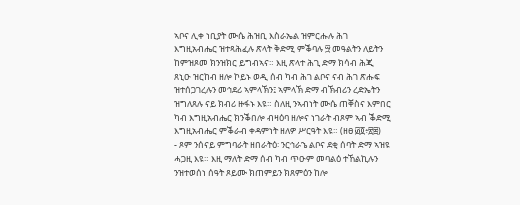ኣቦና ሊቀ ነቢያት ሙሴ ሕዝቢ እስራኤል ዝምርሑሉ ሕገ እግዚአብሔር ዝተጻሕፈሉ ጽላት ቅድሚ ምቕባሉ ፵ መዓልትን ለይትን ከምዝጾመ ክንዝክር ይግብኣና። እዚ ጽላተ ሕጊ ድማ ክሳብ ሕጂ ጸኒዑ ዝርከብ ዘሎ ኮይኑ ወዲ ሰብ ካብ ሕገ ልቦና ናብ ሕገ ጽሑፍ ዝተሰጋገረሉን መኅደሪ ኣምላኽን፤ ኣምላኽ ድማ ብኽብሪን ረድኤትን ዝግለጸሉ ናይ ክብሪ ዙፋኑ እዩ። ስለዚ ንኣብነት ሙሴ ጠቐስና እምበር ካብ እግዚአብሔር ክንቕበሎ ብዛዕባ ዘሎና ነገራት ብጾም ኣብ ቕድሚ እግዚአብሔር ምቕራብ ቀዳምነት ዘለዎ ሥርዓት እዩ። (ዘፀ ፴፬፥፳፰)
- ጾም ንሰናይ ምግባራት ዘበራትዕ፡ ንርኅራኄ ልቦና ደቂ ሰባት ድማ ኣዝዩ ሓጋዚ እዩ። እዚ ማለት ድማ ሰብ ካብ ጥዑም መባልዕ ተኸልኪሉን ንዝተወሰነ ሰዓት ጾይሙ ክጠምይን ክጸምዕን ከሎ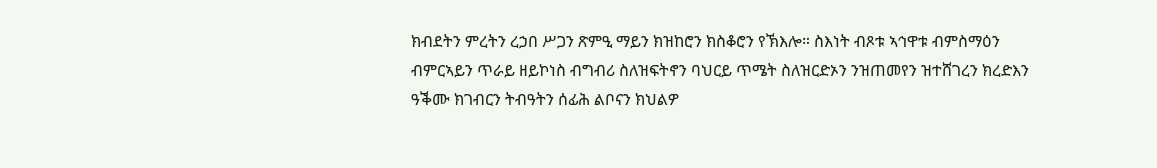ክብደትን ምረትን ረኃበ ሥጋን ጽምዒ ማይን ክዝከሮን ክስቆሮን የኽእሎ። ስእነት ብጾቱ ኣኅዋቱ ብምስማዕን ብምርኣይን ጥራይ ዘይኮነስ ብግብሪ ስለዝፍትኖን ባህርይ ጥሜት ስለዝርድኦን ንዝጠመየን ዝተሸገረን ክረድእን ዓቕሙ ክገብርን ትብዓትን ሰፊሕ ልቦናን ክህልዎ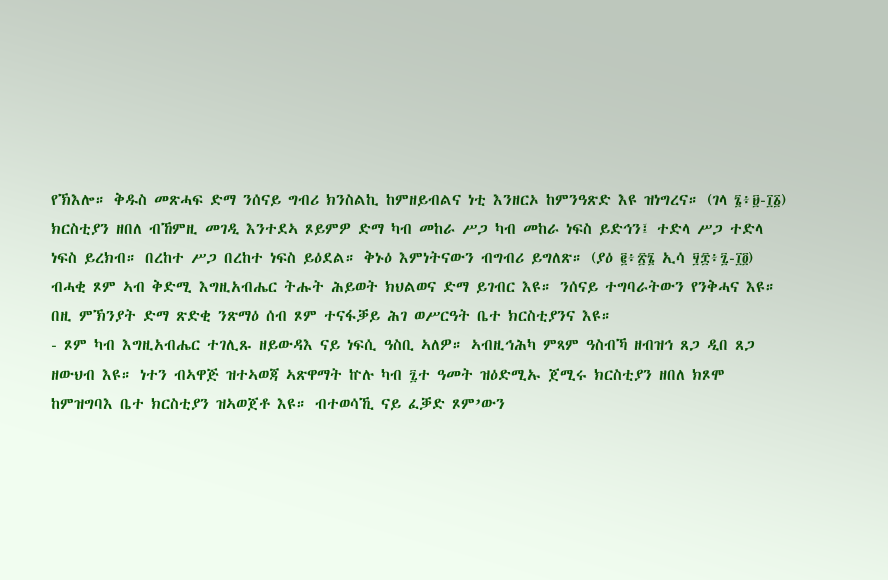የኽእሎ። ቅዱስ መጽሓፍ ድማ ንሰናይ ግብሪ ክንስልኪ ከምዘይብልና ነቲ እንዘርኦ ከምንዓጽድ እዩ ዝነግረና። (ገላ ፮፥፱-፲፩) ክርስቲያን ዘበለ ብኸምዚ መገዲ እንተደኣ ጾይምዎ ድማ ካብ መከራ ሥጋ ካብ መከራ ነፍስ ይድኅን፤ ተድላ ሥጋ ተድላ ነፍስ ይረክብ። በረከተ ሥጋ በረከተ ነፍስ ይዕደል። ቅኑዕ እምነትናውን ብግብሪ ይግለጽ። (ያዕ ፪፥፳፮ ኢሳ ፶፰፥፯-፲፬) ብሓቂ ጾም ኣብ ቅድሚ እግዚአብሔር ትሑት ሕይወት ክህልወና ድማ ይገብር እዩ። ንሰናይ ተግባራትውን የንቅሓና እዩ። በዚ ምኽንያት ድማ ጽድቂ ንጽማዕ ሰብ ጾም ተናፋቓይ ሕገ ወሥርዓት ቤተ ክርስቲያንና እዩ።
- ጾም ካብ እግዚአብሔር ተገሊጹ ዘይውዳእ ናይ ነፍሲ ዓስቢ ኣለዎ። ኣብዚኅሕካ ምጻም ዓስብኻ ዘብዝኅ ጸጋ ዲበ ጸጋ ዘውህብ እዩ። ነተን ብኣዋጅ ዝተኣወጃ ኣጽዋማት ኵሉ ካብ ፯ተ ዓመት ዝዕድሚኡ ጀሚሩ ክርስቲያን ዘበለ ክጾሞ ከምዝግባእ ቤተ ክርስቲያን ዝኣወጀቶ እዩ። ብተወሳኺ ናይ ፈቓድ ጾም’ውን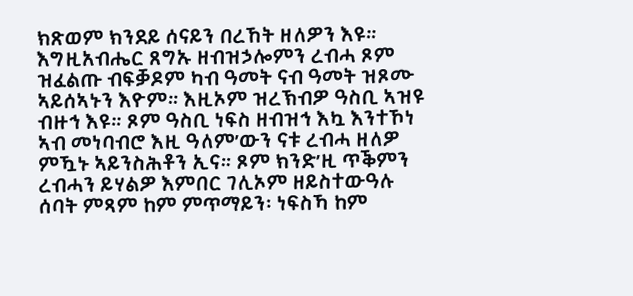ክጽወም ክንደይ ሰናይን በረኸት ዘለዎን እዩ። እግዚአብሔር ጸግኡ ዘብዝኃሎምን ረብሓ ጾም ዝፈልጡ ብፍቓዶም ካብ ዓመት ናብ ዓመት ዝጾሙ ኣይሰኣኑን እዮም። እዚኦም ዝረኽብዎ ዓስቢ ኣዝዩ ብዙኅ እዩ። ጾም ዓስቢ ነፍስ ዘብዝኅ እኳ እንተኾነ ኣብ መነባብሮ እዚ ዓለም’ውን ናቱ ረብሓ ዘለዎ ምዃኑ ኣይንስሕቶን ኢና። ጾም ክንድ’ዚ ጥቕምን ረብሓን ይሃልዎ እምበር ገሊኦም ዘይስተውዓሉ ሰባት ምጻም ከም ምጥማይን፡ ነፍስኻ ከም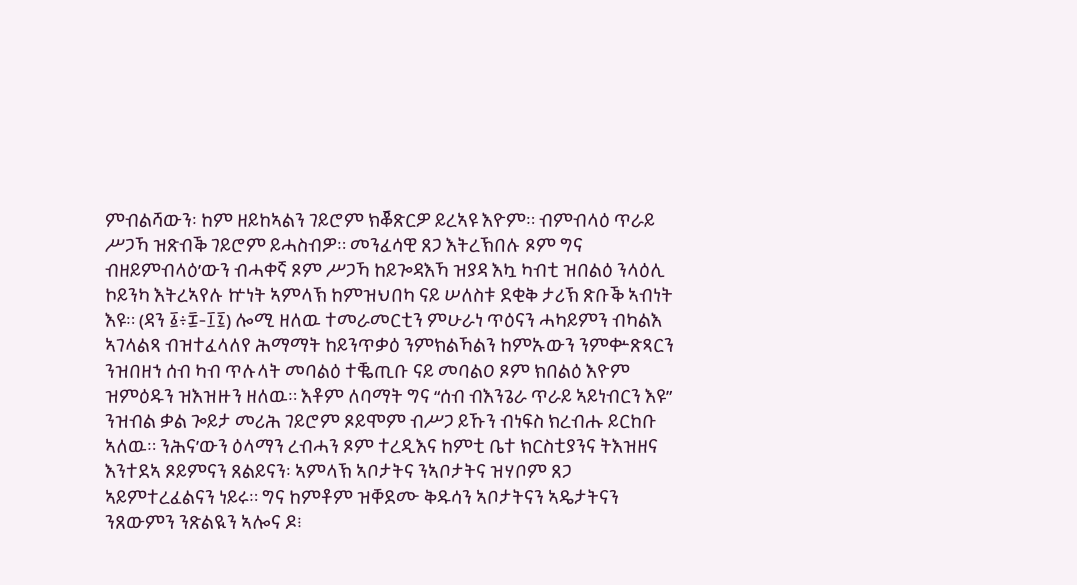ምብልሻውን፡ ከም ዘይከኣልን ገይሮም ክቖጽርዎ ይረኣዩ እዮም። ብምብላዕ ጥራይ ሥጋኻ ዝጽብቕ ገይሮም ይሓስብዎ። መንፈሳዊ ጸጋ እትረኽበሉ ጾም ግና ብዘይምብላዕ’ውን ብሓቀኛ ጾም ሥጋኻ ከይጐዳእኻ ዝያዳ እኳ ካብቲ ዝበልዕ ንላዕሊ ኮይንካ እትረኣየሉ ኵነት ኣምላኽ ከምዝህበካ ናይ ሠለስቱ ደቂቅ ታሪኽ ጽቡቕ ኣብነት እዩ። (ዳን ፩፥፰-፲፯) ሎሚ ዘለዉ ተመራመርቲን ምሁራነ ጥዕናን ሓካይምን ብካልእ ኣገላልጻ ብዝተፈላለየ ሕማማት ከይንጥቃዕ ንምክልኻልን ከምኡውን ንምቍጽጻርን ንዝበዘኀ ሰብ ካብ ጥሉላት መባልዕ ተቘጢቡ ናይ መባልዐ ጾም ክበልዕ እዮም ዝምዕዱን ዝእዝዙን ዘለዉ። እቶም ለባማት ግና “ሰብ ብእንጌራ ጥራይ ኣይነብርን እዩ” ንዝብል ቃል ጐይታ መሪሕ ገይሮም ጾይሞም ብሥጋ ይኹን ብነፍስ ክረብሑ ይርከቡ ኣለዉ። ንሕና’ውን ዕላማን ረብሓን ጾም ተረዲእና ከምቲ ቤተ ክርስቲያንና ትእዝዘና እንተደኣ ጾይምናን ጸልይናን፡ ኣምላኽ ኣቦታትና ንኣቦታትና ዝሃቦም ጸጋ ኣይምተረፈልናን ነይሩ። ግና ከምቶም ዝቐደሙ ቅዱሳን ኣቦታትናን ኣዴታትናን ንጸውምን ንጽልዪን ኣሎና ዶ፧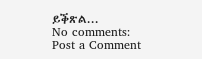ይቕጽል...
No comments:
Post a Comment